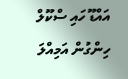އައްޑޫ ހައި ސްކޫލް ހިންގުން އަމިއްލަ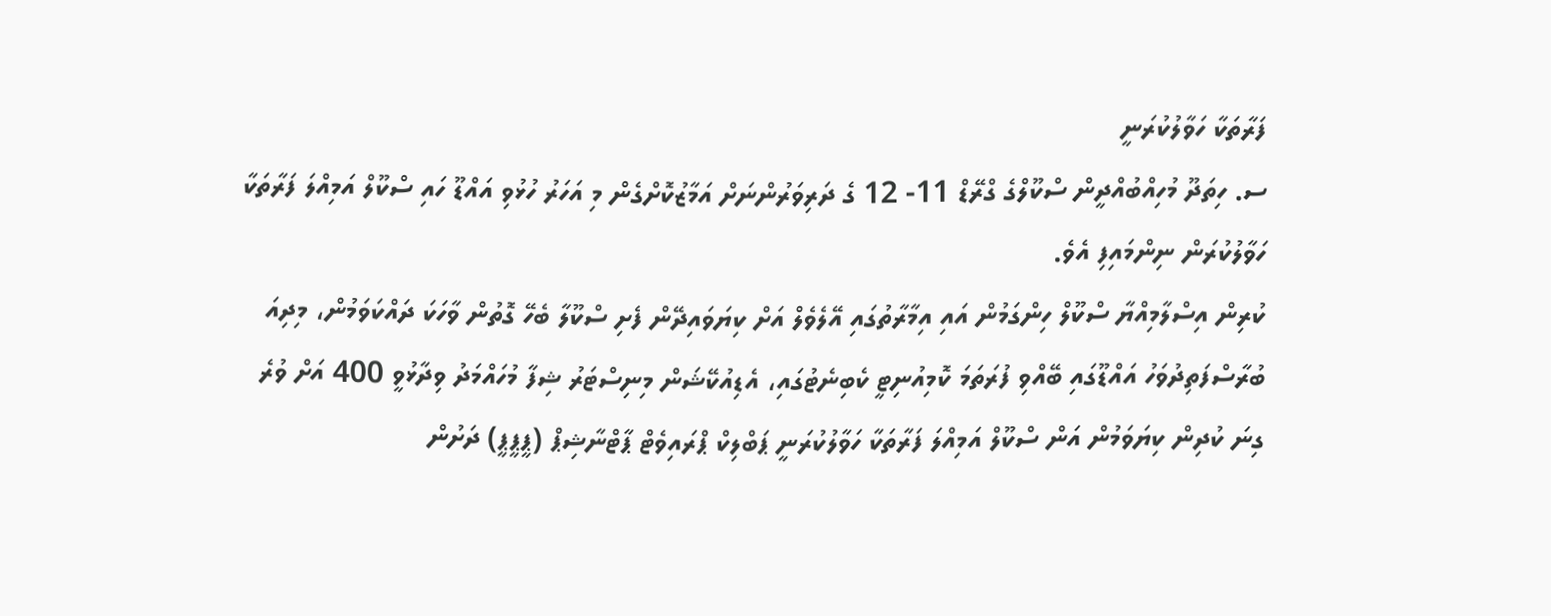ފަރާތަކާ ހަވާލުކުރަނީ
ސ. ހިތަދޫ މުހިއްބުއްދީން ސްކޫލްގެ ގްރޭޑް 11- 12 ގެ ދަރިވަރުންނަށް އަމާޒުކޮށްގެން މި އަހަރު ހުޅުވި އައްޑޫ ހައި ސްކޫލް އަމިއްލަ ފަރާތަކާ ހަވާލުކުރަން ނިންމައިފި އެވެ.
ކުރިން އިސްލާމިއްޔާ ސްކޫލް ހިންގަމުން އައި އިމާރާތުގައި އޭލެވެލް އަށް ކިޔަވައިދޭން ފެށި ސްކޫލާ ބެހޭ ގޮތުން ވާހަކަ ދައްކަވަމުން، މިދިއަ ބުރާސްފަތިދުވަހު އައްޑޫގައި ބޭއްވި ފުރަތަމަ ކޮމިއުނިޓީ ކެބިނެޓުގައި، އެޑިއުކޭޝަން މިނިސްޓަރު ޝިފާ މުހައްމަދު ވިދާޅުވީ 400 އަށް ވުރެ ގިނަ ކުދިން ކިޔަވަމުން އަން ސްކޫލް އަމިއްލަ ފަރާތަކާ ހަވާލުކުރަނީ ޕަބްލިކް ޕްރައިވެޓް ޕާޓްނާޝިޕް (ޕީޕީޕީ) ދަށުން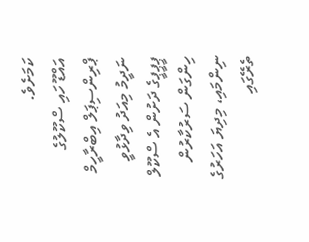ކަމަށެވެ.
އައްޑޫ ހައި ސްކޫލުގެ ޕްރިންސިޕަލް އިބްރާހީމް ނަދީމު މިއަދު ވިދާޅުވީ ޕީޕީޕީގެ ދަށުން އެ ސްކޫލް ހިންގަން ސަރުކާރުން ނިންމައި، މިދިޔަ އަހަރުގެ ތެރޭގައި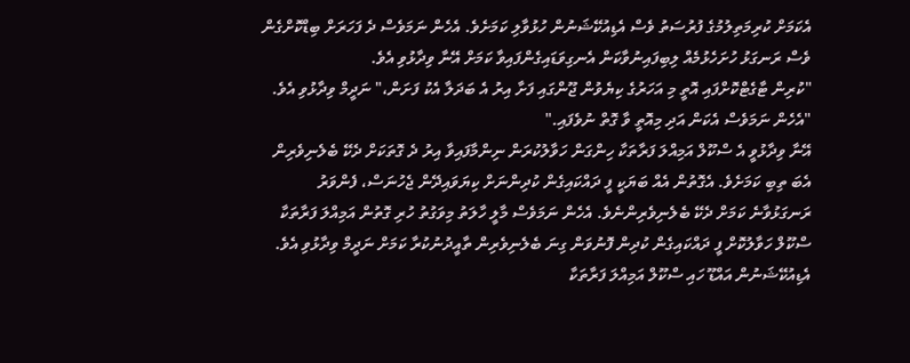އެކަމަށް ކުރިމަތިލުމުގެ ފުރުސަތު ވެސް އެޑިއުކޭޝަނުން ހުޅުވާލި ކަމަށެވެ. އެހެން ނަމަވެސް ދެ ފަހަރަށް ބިޑްކޮށްގެން ވެސް ރަނގަޅު ހުށަހެޅުމެއް ލިބިފައިނުވާކަން އެނގިވަޑައިގެންފައިވާ ކަމަށް އޭނާ ވިދާޅުވި އެވެ.
"ކުރިން ޓާގެޓްކޮށްފައި އޮތީ މި އަހަރުގެ ކިޔެވުން ޖޫންގައި ފަށާ އިރު އެ ބަދަލާ އެކު ފަށަން،" ނަދީމް ވިދާޅުވި އެވެ. "އެހެން ނަމަވެސް އެކަން އަދި މިއޮތީ ވާ ގޮތް ނުވެފައި."
އޭނާ ވިދާޅުވީ އެ ސްކޫލް އަމިއްލަ ފަރާތަކާ ހިންގަން ހަވާލުކުރަން ނިންމާފައިވާ އިރު ދެ ގޮތަކަށް ދެކޭ ބެލެނިވެރިން އެބަ ތިބި ކަމަށެވެ. އެގޮތުން އެއް ބަޔަކީ ފީ ދައްކައިގެން ކުދިންނަށް ކިޔަވައިދޭން ޖެހުނަސް، ފެންވަރު ރަނގަޅުވާނެ ކަމަށް ދެކޭ ބެލެނިވެރިންނެވެ. އެހެން ނަމަވެސް މާލީ ހާލަތު މިވަގުތު ހުރި ގޮތުން އަމިއްލަ ފަރާތަކާ ސްކޫލް ހަވާލުކޮށް ފީ ދައްކައިގެން ކުދިން ފޮނުވަން ގިނަ ބެލެނިވެރިން ތާއީދުނުކުރާ ކަމަށް ނަދީމް ވިދާޅުވި އެވެ.
އެޑިއުކޭޝަނުން އައްޑޫ ހައި ސްކޫލް އަމިއްލަ ފަރާތަކާ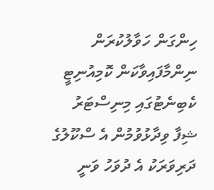ހިންގަން ހަވާލުކުރަން ނިންމާފައިވާކަން ކޮމިއުނިޓީ ކެބިނެޓުގައި މިނިސްޓަރު ޝިފާ ވިދާޅުވުމުން އެ ސްކޫލުގެ ދަރިވަރަކު އެ ދުވަހު ވަނީ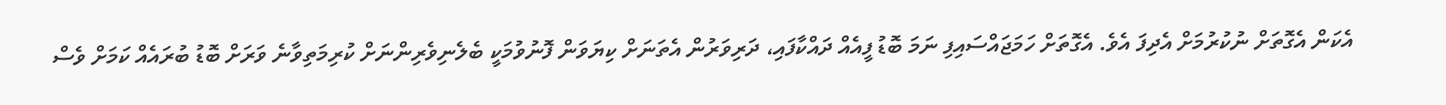އެކަން އެގޮތަށް ނުކުރުމަށް އެދިފަ އެވެ. އެގޮތަށް ހަމަޖައްސައިފި ނަމަ ބޮޑު ފީއެއް ދައްކާފައި، ދަރިވަރުން އެތަނަށް ކިޔަވަން ފޮނުވުމަކީ ބެލެނިވެރިންނަށް ކުރިމަތިވާނެ ވަރަށް ބޮޑު ބުރައެއް ކަމަށް ވެސް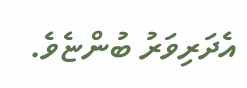އެދަރިވަރު ބުންޏެވެ.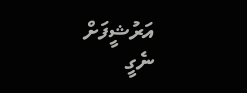އަރުޝީފަށް ނެގީ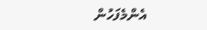އެންމެފަހުން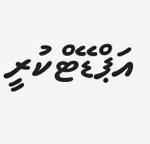އަޕްޑޭޓްކުރީ